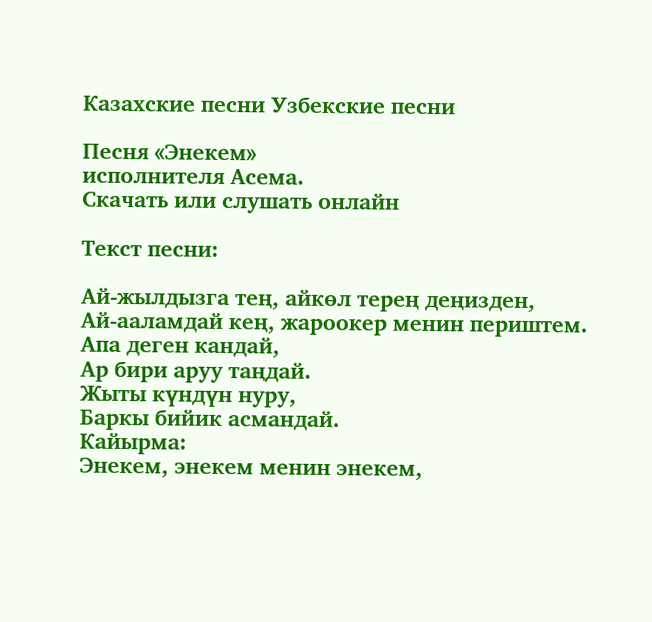Казахские песни Узбекские песни

Песня «Энекем»
исполнителя Асема.
Скачать или слушать онлайн

Текст песни:

Ай-жылдызга тең, айкөл терең деңизден,
Ай-ааламдай кең, жароокер менин периштем.
Апа деген кандай,
Ар бири аруу таңдай.
Жыты күндүн нуру,
Баркы бийик асмандай.
Кайырма:
Энекем, энекем менин энекем,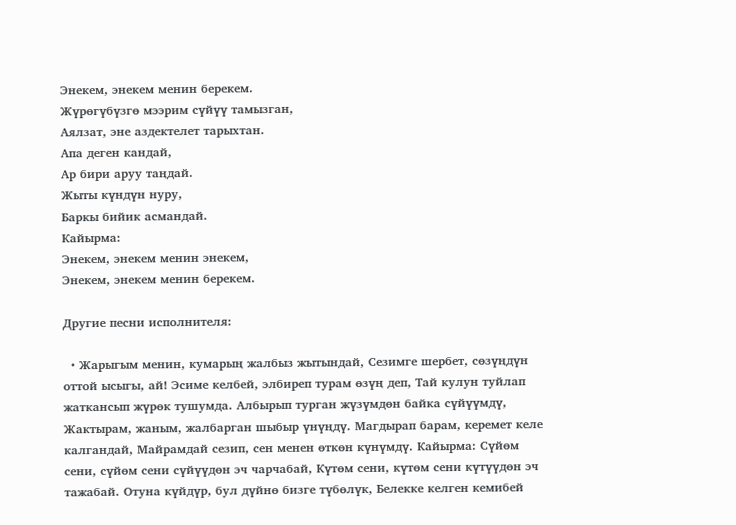Энекем, энекем менин берекем.
Жүрөгүбүзгө мээрим сүйүү тамызган,
Аялзат, эне аздектелет тарыхтан.
Апа деген кандай,
Ар бири аруу таңдай.
Жыты күндүн нуру,
Баркы бийик асмандай.
Кайырма:
Энекем, энекем менин энекем,
Энекем, энекем менин берекем.

Другие песни исполнителя:

  • Жарыгым менин, кумарың жалбыз жытындай, Сезимге шербет, сөзүңдүн оттой ысыгы, ай! Эсиме келбей, элбиреп турам өзүң деп, Тай кулун туйлап жаткансып жүрөк тушумда. Албырып турган жүзүмдөн байка сүйүүмдү, Жактырам, жаным, жалбарган шыбыр үнүңдү. Магдырап барам, керемет келе калгандай, Майрамдай сезип, сен менен өткөн күнүмдү. Кайырма: Сүйөм сени, сүйөм сени сүйүүдөн эч чарчабай, Күтөм сени, күтөм сени күтүүдөн эч тажабай. Отуна күйдүр, бул дүйнө бизге түбөлүк, Белекке келген кемибей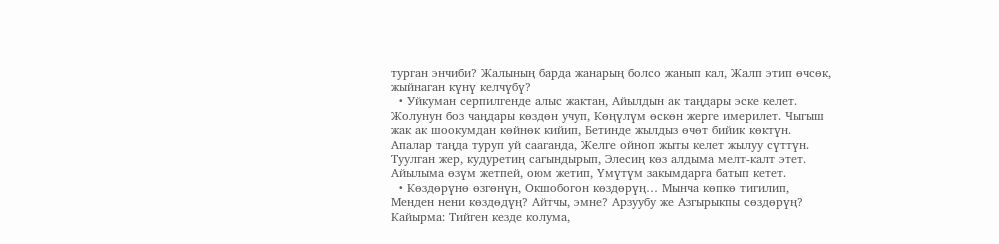турган энчиби? Жалының барда жанарың болсо жанып кал, Жалп этип өчсөк, жыйнаган күнү келчүбү?
  • Уйкуман серпилгенде алыс жактан, Айылдын ак таңдары эске келет. Жолунун боз чаңдары көздөн учуп, Көңүлүм өскөн жерге имерилет. Чыгыш жак ак шоокумдан көйнөк кийип, Бетинде жылдыз өчөт бийик көктүн. Апалар таңда туруп уй сааганда, Желге ойноп жыты келет жылуу сүттүн. Туулган жер, кудуретиң сагындырып, Элесиң көз алдыма мелт-калт этет. Айылыма өзүм жетпей, оюм жетип, Yмүтүм закымдарга батып кетет.
  • Көздөрүнө өзгөнүн, Окшобогон көздөрүң… Мынча көпкө тигилип, Менден нени көздөдүң? Айтчы, эмне? Арзуубу же Азгырыкпы сөздөрүң? Кайырма: Тийген кезде колума,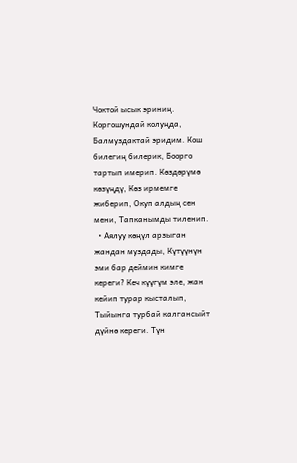Чоктой ысык эриниң. Коргошундай колуңда, Балмуздактай эридим. Кош билегиң билерик, Боорго тартып имерип. Көздөрүмө көзүңдү, Көз ирмемге жиберип, Окуп алдың сен мени, Тапканымды тиленип.
  • Аялуу көңүл арзыган жандан муздады, Күтүүнүн эми бар деймин кимге кереги? Кеч күүгүм эле, жан кейип турар кысталып, Тыйынга турбай калгансыйт дүйнө кереги. Түн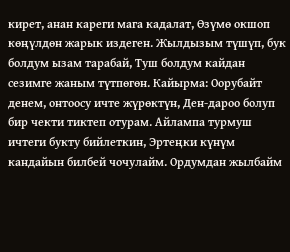кирет, анан кареги мага кадалат, Өзүмө окшоп көңүлдөн жарык издеген. Жылдызым түшүп, бук болдум ызам тарабай, Туш болдум кайдан сезимге жаным түтпөгөн. Кайырма: Оорубайт денем, онтоосу ичте жүрөктүн, Ден-дароо болуп бир чекти тиктеп отурам. Айлампа турмуш ичтеги букту бийлеткин, Эртеңки күнүм кандайын билбей чочулайм. Ордумдан жылбайм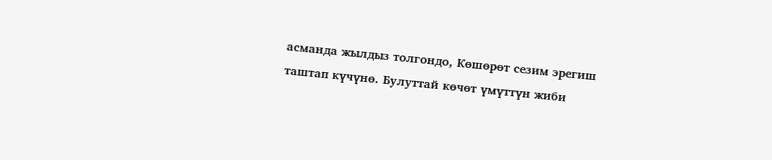асманда жылдыз толгондо, Көшөрөт сезим эрегиш таштап күчүнө. Булуттай көчөт үмүттүн жиби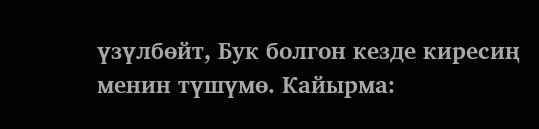үзүлбөйт, Бук болгон кезде киресиң менин түшүмө. Кайырма: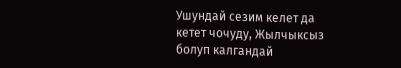Ушундай сезим келет да кетет чочуду, Жылчыксыз болуп калгандай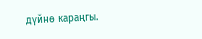дүйнө караңгы.